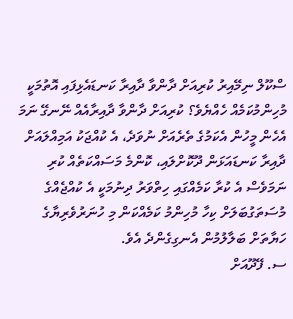ސްކޫލް ނިމޭއިރު ކުރިއަށް ދާންވާ ދާއިރާ ކަނޑައެޅިފައި އޮތުމަކީ މުހިންމުކަމެއް ހެއްޔެވެ؟ ކުރިއަށް ދާންވާ ދާއިރާއެއް ނޭނގޭ ނަމަ އެހެން މީހުން އެކަމުގެ ތެރެއަށް ނުވަދެ، އެ ކުއްޖަކު އަމިއްލައަށް ދާއިރާ ކަނޑައަޅަން ދޫކޮށްލައި، ކޮންމެ މަސައްކަތެއް ކުރި ނަމަވެސް އެ ކުރާ ކަމެއްގައި ހިތްވަރު ދިނުމަކީ އެ ކުއްޖެއްގެ މުސަތަގުބަލަށް ކިހާ މުހިންމު ކަމެއްކަން މި ހުނަރުވެރިޔާގެ ހަޔާތަށް ބަލާލުމުން އެނގިގެންދެ އެވެ.
ސ. ފޭދޫއަށް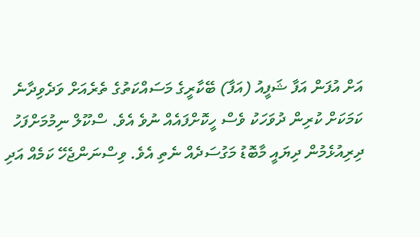އަށް އުފަން އަފާ ޝަފީއު (އަފާ) ބޭކާރީގެ މަސައްކަތުގެ ތެރެއަށް ވަދެވިދާނެ ކަމަކަށް ކުރިން ދުވަހަކު ވެސް ހީކޮށްފައެއް ނުވެ އެވެ. ސްކޫލް ނިމުމަށްފަހު ދިރިއުޅެމުން ދިޔައީ މާބޮޑު މަގުސަދެއް ނެތި އެވެ. ވިސްނަންޖެހޭ ކަމެއް އަދި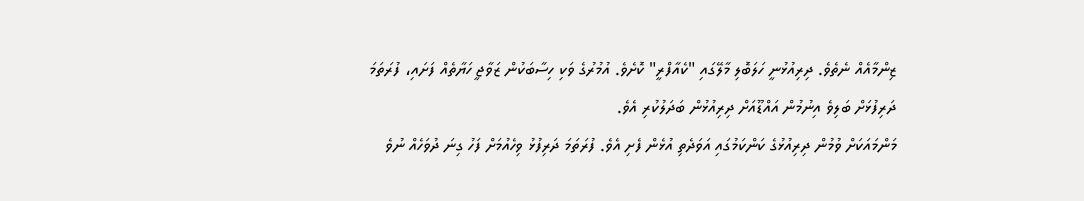ޒިންމާއެއް ނެތެވެ. ދިރިއުޅުނީ ހަލަބޮލި މާލޭގައި "ކެއާފްރީ" ކޮށެވެ. އުމުރުގެ ވަކި ހިސާބަކުން ޒަވާޖީ ހަޔާތެއް ފަށައި، ފުރަތަމަ ދަރިފުޅަށް ބަލިވެ އިނުމުން އައްޑޫއަށް ދިރިއުޅުން ބަދަލުކުރި އެވެ.
މަންމައަކަށް ވުމުން ދިރިއުޅުގެ ކަންކަމުގައި އަވަދެތި އުޅެން ފެށި އެވެ. ފުރަތަމަ ދަރިފުޅު ވިހެއުމަށް ފަހު ގިނަ ދުވަހެއް ނުވެ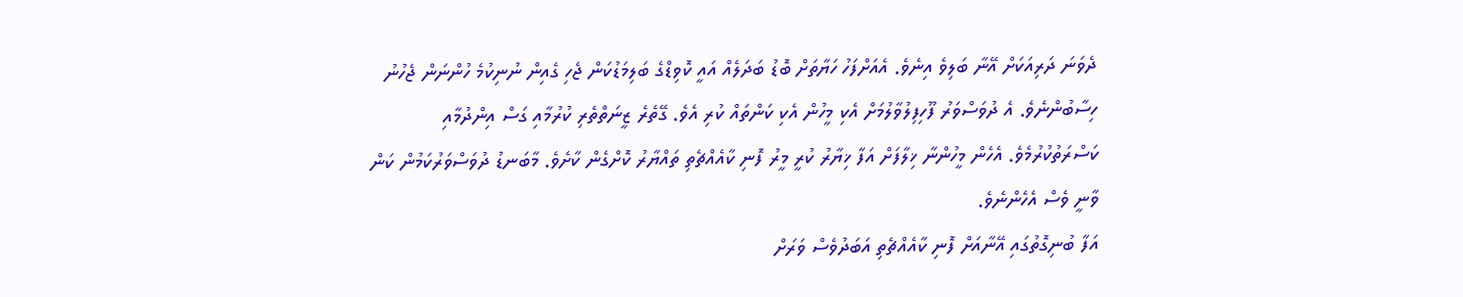ދެވަނަ ދަރިއަކަށް އޭނާ ބަލިވެ އިނެވެ. އެއަށްފަހު ހަޔާތަށް ބޮޑު ބަދަލެއް އައީ ކޮވިޑްގެ ބަލިމަޑުކަން ޖެހި ގެއިން ނުނިކުމެ ހުންނަން ޖެހުނު ހިސާބުންނެވެ. އެ ދުވަސްވަރު ފޫހިފިލުވާލުމަށް އެކި މީހުން އެކި ކަންތައް ކުރި އެވެ. ގޭތެރެ ޒީނަތްތެރި ކުރުމާއި ގަސް އިންދުމާއި ކަސްރަތުކުރުމެވެ. އެހެން މީހުންނާ ޚިލާފަށް އަފާ ޚިޔާރު ކުރީ މީރު ފޮނި ކާއެއްޗެތި ތައްޔާރު ކޮށްގެން ކާށެވެ. މާބަނޑު ދުވަސްވަރުކަމުން ކަން ވާނީ ވެސް އެހެންނެވެ.
އަފާ ބުނިގޮތުގައި އޭނާއަށް ފޮނި ކާއެއްޗެތި އަބަދުވެސް ވަރަށް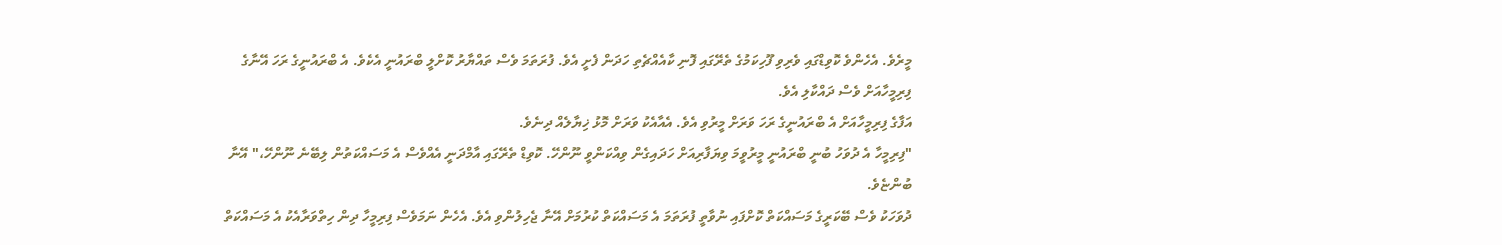މީރެވެ. އެހެންވެ ކޮވިޑްގައި ވެރިވި ފޫހިކަމުގެ ތެރޭގައި ފޮނި ކާއެއްޗެތި ހަދަން ފެށީ އެވެ. ފުރަތަމަ ވެސް ތައްޔާރު ކޮށްލީ ބްރައުނީ އެކެވެ. އެ ބްރައުނީގެ ރަހަ އޭނާގެ ފިރިމީހާއަށް ވެސް ދައްކާލި އެވެ.
އަފާގެ ފިރިމީހާއަށް އެ ބްރައުނީގެ ރަހަ ވަރަށް މީރުވި އެވެ. އެއާއެކު ވަރަށް މޮޅު ޚިޔާލެއް ދިނެވެ.
"ފިރިމީހާ އެ ދުވަހު ބުނީ ބްރައުނީ މީރުވީމަ ވިޔަފާރިއަށް ހަދައިގެން ވިއްކަންވީ ނޫންހޭ. ކޮވިޑް ތެރޭގައި އާމްދަނީ އެއްވެސް އެ މަސައްކަތުން ލިބޭނެ ނޫންހޭ،" އޭނާ ބުންޏެވެ.
ދުވަހަކު ވެސް ބޭކަރީގެ މަސައްކަތް ކޮށްފައި ނުވާތީ ފުރަތަމަ އެ މަސައްކަތް ކުރުމަށް އޭނާ ޖެހިލުންވި އެވެ. އެހެން ނަމަވެސް ފިރިމީހާ ދިން ހިތްވަރާއެކު އެ މަސައްކަތް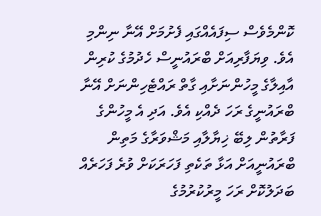ކޮންމެވެސް ސިފައެއްގައި ފެށުމަށް އޭނާ ނިންމި އެވެ. ވިޔަފާރިއަށް ބްރައުނީސް ހެދުމުގެ ކުރިން އާއިލާގެ މީހުންނަށާއި ގާތް ރައްޓެހިންނަށް އޭނާ ބްރައުނީގެ ރަހަ ދެއްކި އެވެ. އަދި އެ މީހުންގެ ފަރާތުން ލިބޭ ޚިޔާލާއި މަޝްވަރާގެ މަތިން ބްރައުނީއަށް އަޅާ ތަކެތި ފަހަރަކަށް ވުރެ ފަހަރެއް ބަދަލުކޮށް ރަހަ މީރުކުރުމުގެ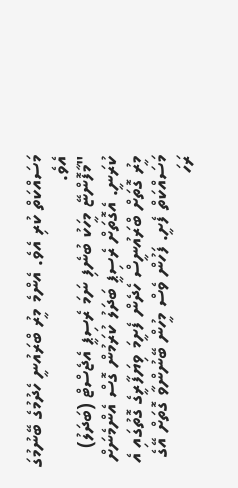މަސައްކަތް ކުރި އެވެ. އެންމެ މީރު ބްރައުނީ ހެދުމުގެ ބޭނުމުގަ އެވެ.
"މާފޮންޏޭ މީހަކު ބުނެފި ނަމަ ރެސިޕީ އެޖެސްޓް (ބަދަލު) ކުރަނީ. އެގޮތަށް ރެސިޕީ ބަދަލު ކުރަމުން ގޮސް އެންމެނަށް މީރު ގޮތަށް ބްރައުނީސް ހެދެން ފެށީމަ ވިޔަފާރީގެ ގޮތުގައި އެ މަސައްކަތް ފެށީ. ފަހުން ވެސް މީހުން ބޭނުންވާ ގޮތަށް އޭގެ ރަހަ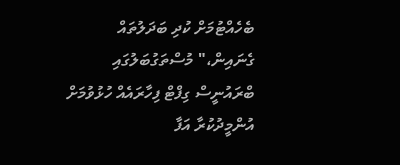ބެހެއްޓުމަށް ކުދި ބަދަލުތައް ގެނައިން،" މުސްތަގުބަލުގައި ބްރައުނީސް ގިފްޓް ފިހާރައެއް ހުޅުވުމަށް އުންމީދުކުރާ އަފާ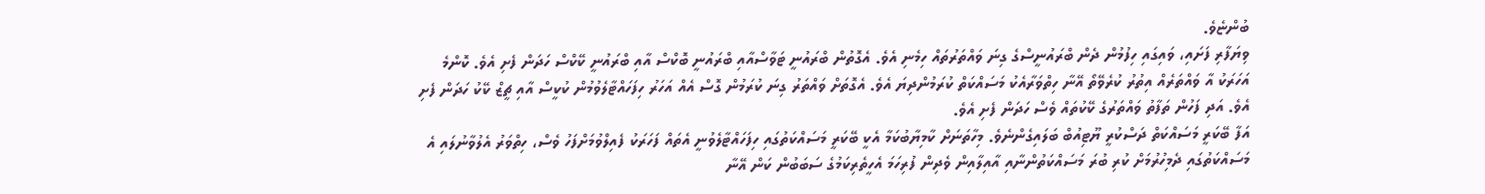ބުންޏެވެ.
ވިޔަފާރި ފަށައި، ވައިގައި ހިފުމުން ދެން ބްރައުނީސްގެ ގިނަ ވައްތަރުތައް ހިމެނި އެވެ. އެގޮތުން ބްރައުނީ ޓަވާސްއާއި ބްރައުނީ ބޮކްސް އާއި ބްރައުނީ ކޭކްސް ހަދަން ފެށި އެވެ. ކޮންމެ އަހަރަކު އާ ވައްތަރެއް އިތުރު ކުރެވޭތޯ އޭނާ ހިތްވަރާއެކު މަސައްކަތް ކުރަމުންދިޔަ އެވެ. އެގޮތަށް ވައްތަރު ގިނަ ކުރަމުން ގޮސް އެއް އަހަރު ހިފަހައްޓާލެވުމުން ކުކީސް އާއި ޗީޒް ކޭކު ހަދަން ފެށި އެވެ. އަދި ފަހުން ތަފާތު ވައްތަރުގެ ކޭކުތައް ވެސް ހަދަން ފެށި އެވެ.
އަފާ ބޭކަރީ މަސައްކަތް ދަސްކުރީ ޔޫޓިއުބް ބަލައިގެންނެވެ. މިހާތަނަށް ކާމިޔާބުކަމާ އެކީ ބޭކަރީ މަސައްކަތުގައި ހިފަހައްޓާލެވުނީ އެތައް ފަހަރަކު ފެއިލްވުމަށްފަހު ވެސް، ހިތްވަރު އެލުވާނުލައި އެ މަސައްކަތުގައި ދެމިހުރުމަށް ކުރި ބުރަ މަސައްކަތުންނާއި އާއިލާއިން ވެދިން ފުރިހަމަ އެހީތެރިކަމުގެ ސަބަބުން ކަން އޭނާ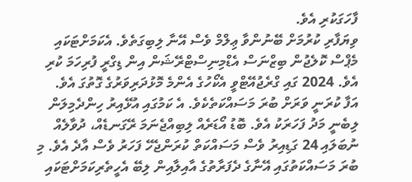ފާހަގަކުރި އެވެ.
ވިޔަފާރި ކުރުމަށް ބޭނުންވާ ޢިލްމް ވެސް އޭނާ ލިބިގަތެވެ. އެކަމަށްޓަކައި މެޕްސް ކޮލެޖުން ބިޒްނަސް އެޑްމިނިސްޓްރޭޝަން އިން ޑިގްރީ ފުރިހަމަ ކުރި އެވެ. 2024 ގައި ގްރެޖުއޭޓްވީ އެކޯހުގެ އެންމެ މޮޅުދަރިވަރުގެ ގޮތުގަ އެވެ.
އަފާ ކުރަނީ ވަރަށް ބުރަ މަސައްކަތެކެވެ. އެ ކަމުގައި އުޅޭއިރު ހިންދެމިލަން ލިބެނީ މަދު ފަހަރަކު އެވެ. ބޮޑު އޯޑަރެއް ލިބިއްޖެނަމަ ރޭގަނޑެއް، ދުވާލެއް ނުބަލައި 24 ގަޑިއިރު ވެސް މަސައްކަތް ކުރަންޖެހޭ ފަހަރު ވެސް އާދެ އެވެ. މި ބުރަ މަސައްކަތުގައި އޭނާގެ ދެފަރާތުގެ އާއިލާއިން ލިބޭ އެހީތެރިކަމަށްޓަކައި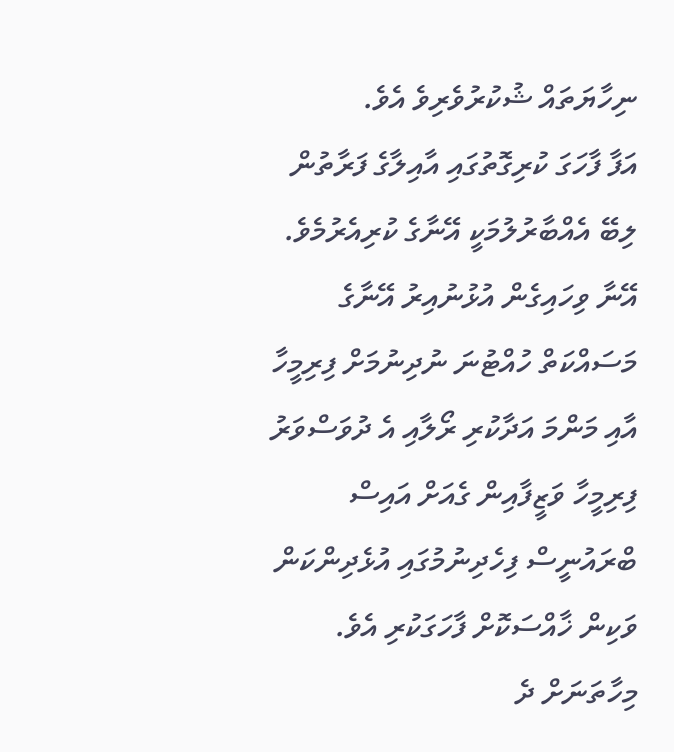ނިހާޔަތައް ޝުކުރުވެރިވެ އެވެ.
އަފާ ފާހަގަ ކުރިގޮތުގައި އާއިލާގެ ފަރާތުން ލިބޭ އެއްބާރުލުމަކީ އޭނާގެ ކުރިއެރުމެވެ. އޭނާ ވިހައިގެން އުޅުނުއިރު އޭނާގެ މަސައްކަތް ހުއްޓުނަ ނުދިނުމަށް ފިރިމީހާ އާއި މަންމަ އަދާކުރި ރޯލާއި އެ ދުވަސްވަރު ފިރިމީހާ ވަޒީފާއިން ގެއަށް އައިސް ބްރައުނީސް ފިހެދިނުމުގައި އުޅެދިންކަން ވަކިން ޚާއްސަކޮށް ފާހަގަކުރި އެވެ.
މިހާތަނަށް ދެ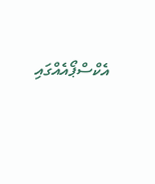އެކްސްޕޯއެއްގައި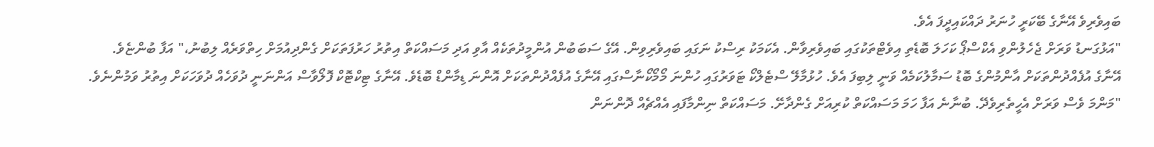ބައިވެރިވެ އޭނާގެ ބޭކަރީ ހުނަރު ދައްކައިދީފަ އެވެ.
"އަޅުގަނޑު ވަރަށް ޖެހެލުންވި އެކްސްޕޯ ކަހަލަ ބޮޑެތި އިވެޓްތަކުގައި ބައިވެރިވާން. އެކަމަކު ރިސްކު ނަގައި ބައިވެރިވިން. އޭގެ ސަބަބުން އުންމީދުތަކެއް އާވި އަދި މަސައްކަތް އިތުރު ހަރުފަތަކަށް ގެންދިއުމަށް ހިތްވަރެއް ލިބުނު،" އަފާ ބުންޏެވެ.
އޭނާގެ އުފެއްދުންތަކަށް އާންމުންގެ ބޮޑު ސަމާލުކަމެއް ވަނީ ލިބިފަ އެވެ. ހުޅުމާލޭ ސްޓެލްކޯ ޓަވަރުގައި ހުންނަ މޯމޯކޯނާސްގައި އޭނާގެ އުފެއްދުންތަކަށް އޮންނަ ޑިމާންޑް ބޮޑެވެ. އޭނާގެ ޓިކްޓޮކް ފޮލޯވާސް އަންނަނީ ދުވަހެއް ދުވަހަކަށް އިތުރު ވަމުންނެވެ.
"މަންމަ ވެސް ވަރަށް އެހީތެރިވެދޭ. ބުނާނެ އަފާ ހަމަ މަސައްކަތް ކުރިއަށް ގެންދާށޭ. މަސައްކަތް ނިންމާފައި އެއްޗެއް ދޮންނަން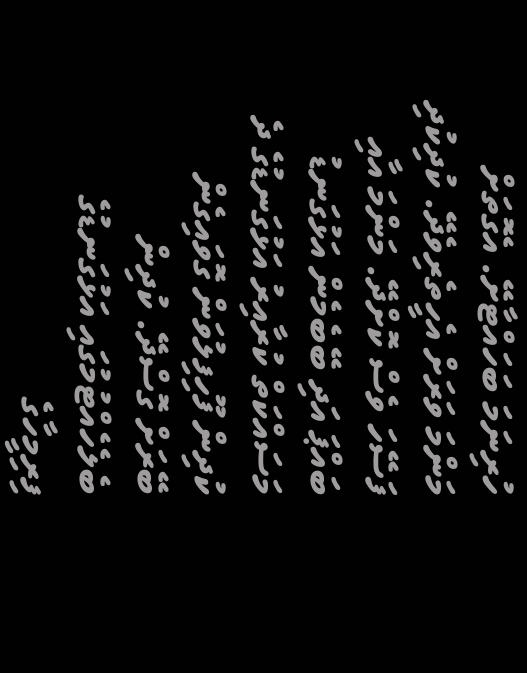ހުރިނަމަ ބަހައްޓާށޭ. އެގޮތަށް މަންމަ ވަރަށް އެހީތެރިވެދޭ. ކުދިކުދި ފަސޭހަ ވެސް ކޮށްދޭ. މަންމަ އާއި ބައްޕަ އަދި ބޭބެމެން އަޅުގަނޑު މަސައްކަތް ކުރާއިރު އަޅުގަނޑުގެ ދެ ކުދިން ފޫހިފިލުވަން ގޮވައިގެން ބޭރަށް ގޮސްދޭ. ކުދިން ބެލެހެއްޓުމުގައި އަޅުގަނޑުގެ ފިރިމީހާގެ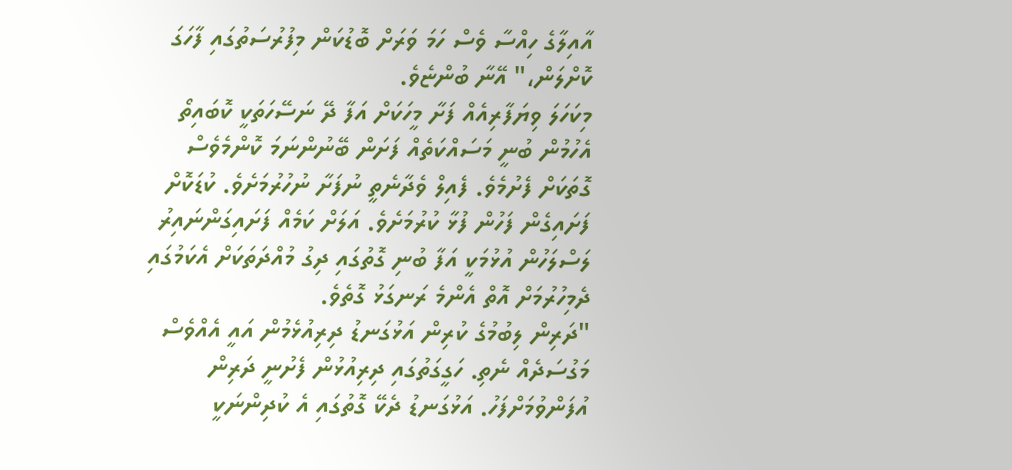އާއިލާގެ ހިއްސާ ވެސް ހަމަ ވަރަށް ބޮޑުކަން މިފުރުސަތުގައި ފާހަގަ ކޮށްލަން،" އޭނާ ބުންޏެވެ.
މިކަހަލަ ވިޔަފާރިއެއް ފަށާ މީހަކަށް އަފާ ދޭ ނަސޭހަތަކީ ކޮބައިތޯ އެހުމުން ބުނީ މަސައްކަތެއް ފަށަން ބޭނުންނަމަ ކޮންމެވެސް ގޮތަކަށް ފެށުމެވެ. ފެއިލް ވެދާނެތީ ނުފަށާ ނުހުރުމަށެވެ. ކުޑަކޮށް ފަށައިގެން ފަހުން ފުޅާ ކުރުމަށެވެ. އަލަށް ކަމެއް ފަށައިގަންނައިރު ލަސްލަހުން އުޅުމަކީ އަފާ ބުނި ގޮތުގައި ދިގު މުއްދަތަކަށް އެކަމުގައި ދެމިހުރުމަށް އޮތް އެންމެ ރަނގަޅު ގޮތެވެ.
"ދަރިން ލިބުމުގެ ކުރިން އަޅުގަނޑު ދިރިއުޅެމުން އައީ އެއްވެސް މަގުސަދެއް ނެތި. ހަގީގަތުގައި ދިރިއުޅުން ފެށުނީ ދަރިން އުފަންވުމަށްފަހު. އަޅުގަނޑު ދެކޭ ގޮތުގައި އެ ކުދިންނަކީ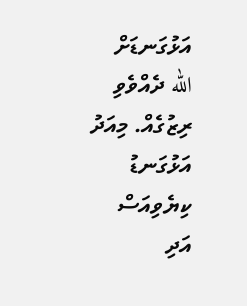އަޅުގަނޑަށް الله ދެއްވެވި ރިޒުގެއް. މިއަދު އަޅުގަނޑު ކިޔެވިއަސް އަދި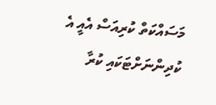މަސައްކަތް ކުރިއަސް އެއީ އެ ކުދިންނަށްޓަކައި ކުރާ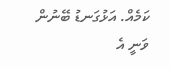ކަމެއް. އަޅުގަނޑު ބޭނުން ވަނީ އެ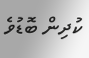ކުދިން ބޮޑުވެ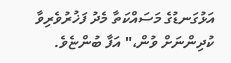އަޅުގަނޑުގެ މަސައްކަތާ މެދު ފަޚުރުވެރިވާ ކުދިންނަށް ވުން،" އަފާ ބުންޏެވެ.